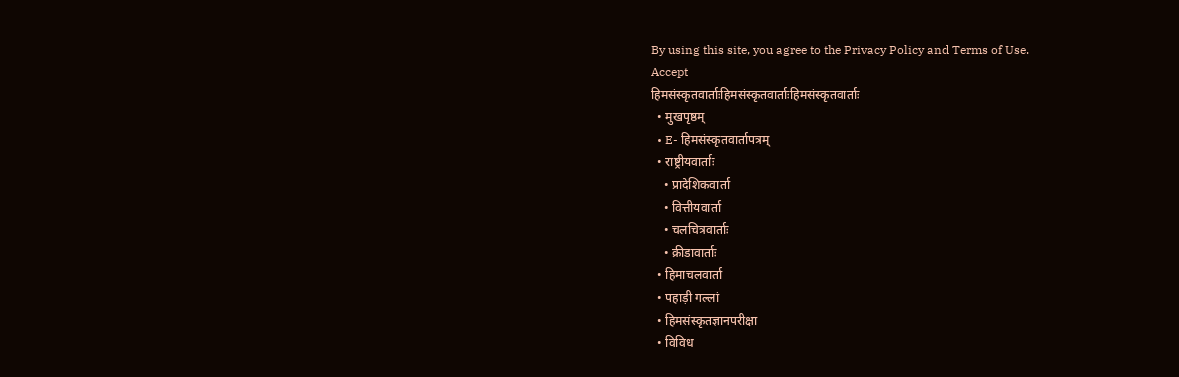By using this site, you agree to the Privacy Policy and Terms of Use.
Accept
हिमसंस्कृतवार्ताःहिमसंस्कृतवार्ताःहिमसंस्कृतवार्ताः
  • मुखपृष्ठम्
  • E- हिमसंस्कृतवार्तापत्रम्
  • राष्ट्रीयवार्ताः
    • प्रादेशिकवार्ता
    • वित्तीयवार्ता
    • चलचित्रवार्ताः
    • क्रीडावार्ताः
  • हिमाचलवार्ता
  • पहाड़ी गल्लां
  • हिमसंस्कृतज्ञानपरीक्षा
  • विविध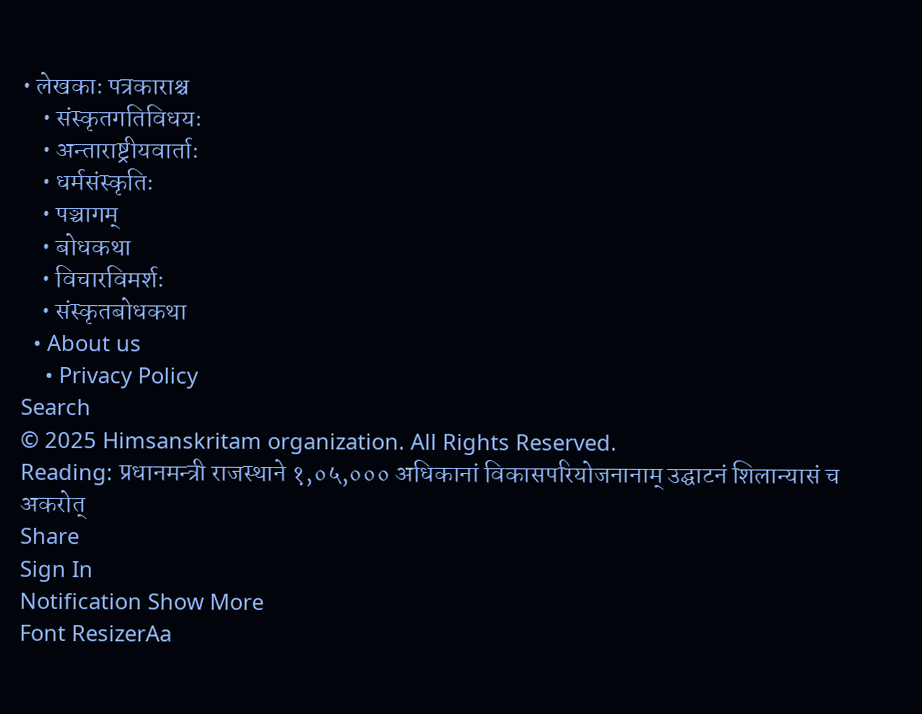• लेखकाः पत्रकाराश्च
    • संस्कृतगतिविधयः
    • अन्ताराष्ट्रीयवार्ताः
    • धर्मसंस्कृतिः
    • पञ्चागम्
    • बोधकथा
    • विचारविमर्शः
    • संस्कृतबोधकथा
  • About us
    • Privacy Policy
Search
© 2025 Himsanskritam organization. All Rights Reserved.
Reading: प्रधानमन्त्री राजस्थाने १,०५,००० अधिकानां विकासपरियोजनानाम् उद्घाटनं शिलान्यासं च अकरोत्
Share
Sign In
Notification Show More
Font ResizerAa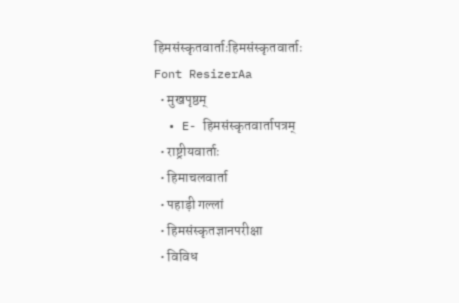हिमसंस्कृतवार्ताःहिमसंस्कृतवार्ताः
Font ResizerAa
  • मुखपृष्ठम्
  • E- हिमसंस्कृतवार्तापत्रम्
  • राष्ट्रीयवार्ताः
  • हिमाचलवार्ता
  • पहाड़ी गल्लां
  • हिमसंस्कृतज्ञानपरीक्षा
  • विविध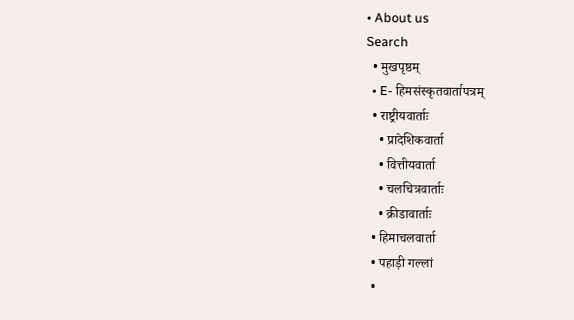• About us
Search
  • मुखपृष्ठम्
  • E- हिमसंस्कृतवार्तापत्रम्
  • राष्ट्रीयवार्ताः
    • प्रादेशिकवार्ता
    • वित्तीयवार्ता
    • चलचित्रवार्ताः
    • क्रीडावार्ताः
  • हिमाचलवार्ता
  • पहाड़ी गल्लां
  •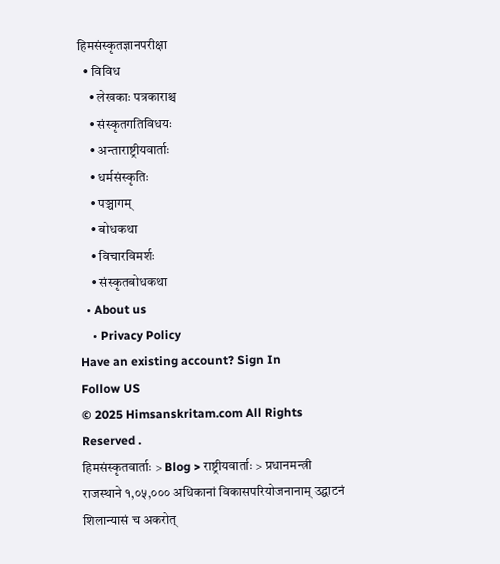हिमसंस्कृतज्ञानपरीक्षा
  • विविध
    • लेखकाः पत्रकाराश्च
    • संस्कृतगतिविधयः
    • अन्ताराष्ट्रीयवार्ताः
    • धर्मसंस्कृतिः
    • पञ्चागम्
    • बोधकथा
    • विचारविमर्शः
    • संस्कृतबोधकथा
  • About us
    • Privacy Policy
Have an existing account? Sign In
Follow US
© 2025 Himsanskritam.com All Rights Reserved .
हिमसंस्कृतवार्ताः > Blog > राष्ट्रीयवार्ताः > प्रधानमन्त्री राजस्थाने १,०५,००० अधिकानां विकासपरियोजनानाम् उद्घाटनं शिलान्यासं च अकरोत्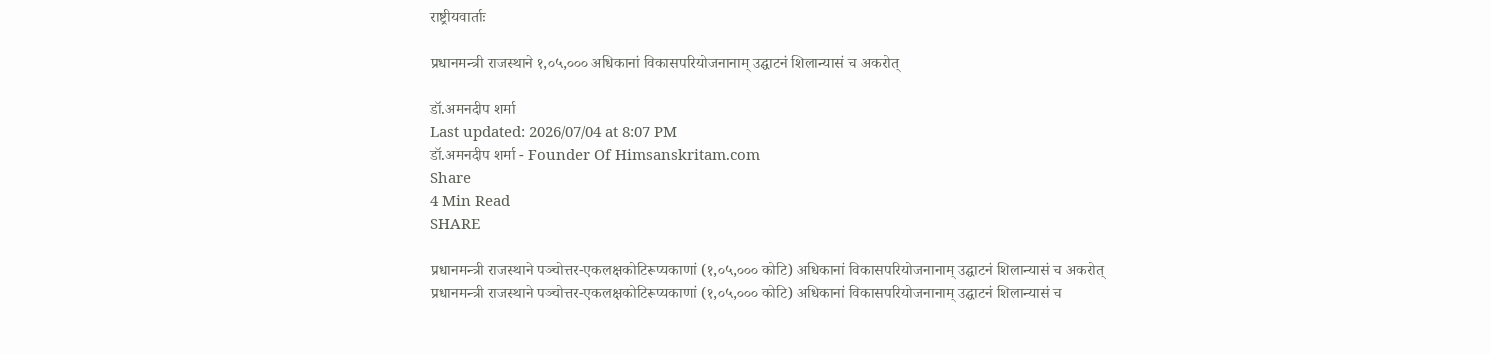राष्ट्रीयवार्ताः

प्रधानमन्त्री राजस्थाने १,०५,००० अधिकानां विकासपरियोजनानाम् उद्घाटनं शिलान्यासं च अकरोत्

डॉ.अमनदीप शर्मा
Last updated: 2026/07/04 at 8:07 PM
डॉ.अमनदीप शर्मा - Founder Of Himsanskritam.com
Share
4 Min Read
SHARE

प्रधानमन्त्री राजस्थाने पञ्चोत्तर-एकलक्षकोटिरूप्यकाणां (१,०५,००० कोटि) अधिकानां विकासपरियोजनानाम् उद्घाटनं शिलान्यासं च अकरोत्
प्रधानमन्त्री राजस्थाने पञ्चोत्तर-एकलक्षकोटिरूप्यकाणां (१,०५,००० कोटि) अधिकानां विकासपरियोजनानाम् उद्घाटनं शिलान्यासं च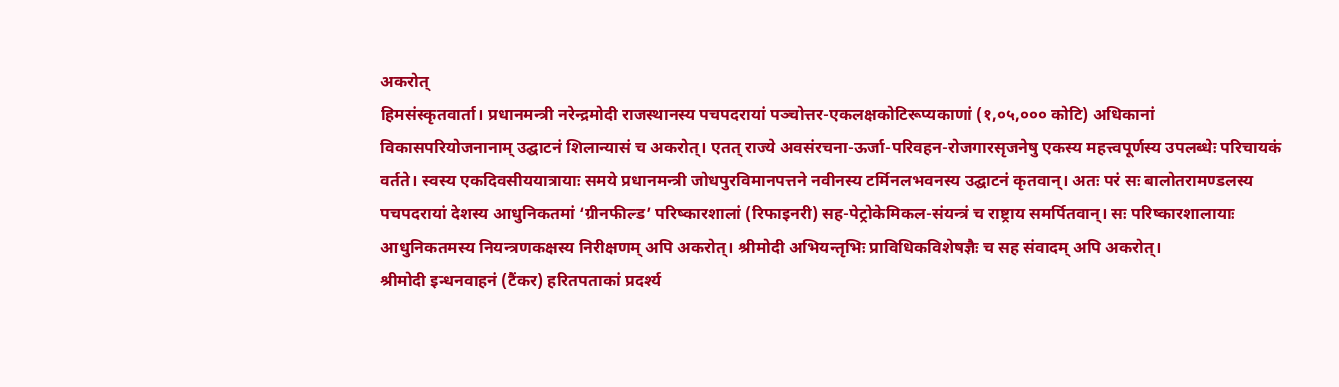अकरोत्
हिमसंस्कृतवार्ता। प्रधानमन्त्री नरेन्द्रमोदी राजस्थानस्य पचपदरायां पञ्चोत्तर-एकलक्षकोटिरूप्यकाणां (१,०५,००० कोटि) अधिकानां विकासपरियोजनानाम् उद्घाटनं शिलान्यासं च अकरोत्। एतत् राज्ये अवसंरचना-ऊर्जा-परिवहन-रोजगारसृजनेषु एकस्य महत्त्वपूर्णस्य उपलब्धेः परिचायकं वर्तते। स्वस्य एकदिवसीययात्रायाः समये प्रधानमन्त्री जोधपुरविमानपत्तने नवीनस्य टर्मिनलभवनस्य उद्घाटनं कृतवान्। अतः परं सः बालोतरामण्डलस्य पचपदरायां देशस्य आधुनिकतमां ‘ग्रीनफील्ड’ परिष्कारशालां (रिफाइनरी) सह-पेट्रोकेमिकल-संयन्त्रं च राष्ट्राय समर्पितवान्। सः परिष्कारशालायाः आधुनिकतमस्य नियन्त्रणकक्षस्य निरीक्षणम् अपि अकरोत्। श्रीमोदी अभियन्तृभिः प्राविधिकविशेषज्ञैः च सह संवादम् अपि अकरोत्।
श्रीमोदी इन्धनवाहनं (टैंकर) हरितपताकां प्रदर्श्य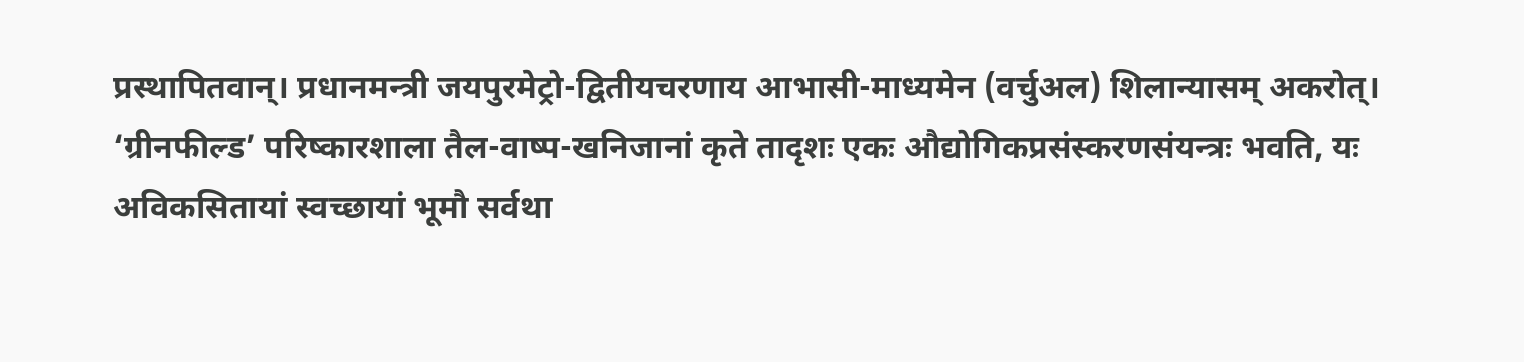प्रस्थापितवान्। प्रधानमन्त्री जयपुरमेट्रो-द्वितीयचरणाय आभासी-माध्यमेन (वर्चुअल) शिलान्यासम् अकरोत्। ‘ग्रीनफील्ड’ परिष्कारशाला तैल-वाष्प-खनिजानां कृते तादृशः एकः औद्योगिकप्रसंस्करणसंयन्त्रः भवति, यः अविकसितायां स्वच्छायां भूमौ सर्वथा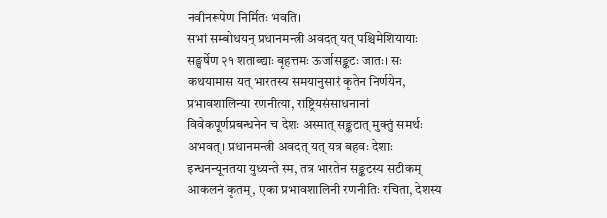नवीनरूपेण निर्मितः भवति।
सभां सम्बोधयन् प्रधानमन्त्री अवदत् यत् पश्चिमेशियायाः सङ्घर्षेण २१ शताब्द्याः बृहत्तमः ऊर्जासङ्कटः जातः। सः कथयामास यत् भारतस्य समयानुसारं कृतेन निर्णयेन, प्रभावशालिन्या रणनीत्या, राष्ट्रियसंसाधनानां विवेकपूर्णप्रबन्धनेन च देशः अस्मात् सङ्कटात् मुक्तुं समर्थः अभवत्। प्रधानमन्त्री अवदत् यत् यत्र बहवः देशाः इन्धनन्यूनतया युध्यन्ते स्म, तत्र भारतेन सङ्कटस्य सटीकम् आकलनं कृतम्, एका प्रभावशालिनी रणनीतिः रचिता, देशस्य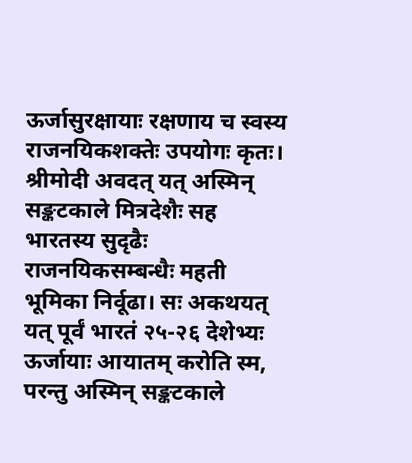ऊर्जासुरक्षायाः रक्षणाय च स्वस्य राजनयिकशक्तेः उपयोगः कृतः।
श्रीमोदी अवदत् यत् अस्मिन् सङ्कटकाले मित्रदेशैः सह भारतस्य सुदृढैः राजनयिकसम्बन्धैः महती भूमिका निर्वूढा। सः अकथयत् यत् पूर्वं भारतं २५-२६ देशेभ्यः ऊर्जायाः आयातम् करोति स्म, परन्तु अस्मिन् सङ्कटकाले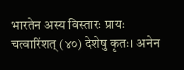भारतेन अस्य विस्तारः प्रायः चत्वारिंशत् (४०) देशेषु कृतः। अनेन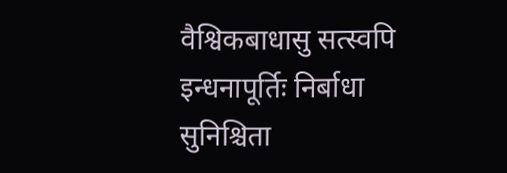वैश्विकबाधासु सत्स्वपि इन्धनापूर्तिः निर्बाधा सुनिश्चिता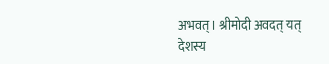अभवत्। श्रीमोदी अवदत् यत् देशस्य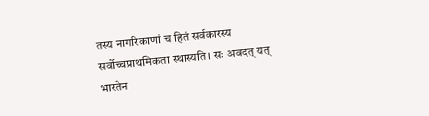तस्य नागरिकाणां च हितं सर्वकारस्य सर्वोच्चप्राथमिकता स्थास्यति। सः अवदत् यत् भारतेन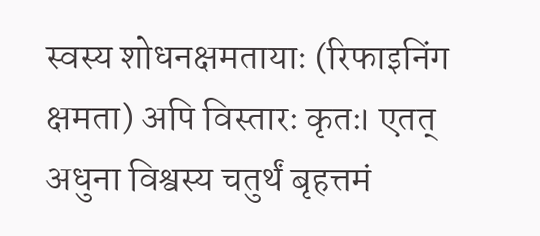स्वस्य शोधनक्षमतायाः (रिफाइनिंग क्षमता) अपि विस्तारः कृतः। एतत् अधुना विश्वस्य चतुर्थं बृहत्तमं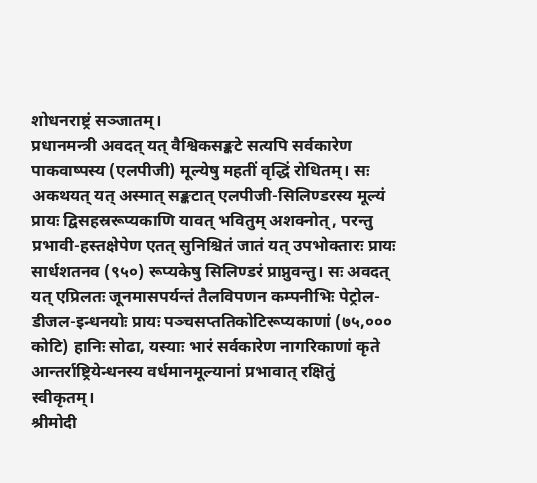शोधनराष्ट्रं सञ्जातम्।
प्रधानमन्त्री अवदत् यत् वैश्विकसङ्कटे सत्यपि सर्वकारेण पाकवाष्पस्य (एलपीजी) मूल्येषु महतीं वृद्धिं रोधितम्। सः अकथयत् यत् अस्मात् सङ्कटात् एलपीजी-सिलिण्डरस्य मूल्यं प्रायः द्विसहस्ररूप्यकाणि यावत् भवितुम् अशक्नोत्, परन्तु प्रभावी-हस्तक्षेपेण एतत् सुनिश्चितं जातं यत् उपभोक्तारः प्रायः सार्धशतनव (९५०) रूप्यकेषु सिलिण्डरं प्राप्नुवन्तु। सः अवदत् यत् एप्रिलतः जूनमासपर्यन्तं तैलविपणन कम्पनीभिः पेट्रोल-डीजल-इन्धनयोः प्रायः पञ्चसप्ततिकोटिरूप्यकाणां (७५,००० कोटि) हानिः सोढा, यस्याः भारं सर्वकारेण नागरिकाणां कृते आन्तर्राष्ट्रियेन्धनस्य वर्धमानमूल्यानां प्रभावात् रक्षितुं स्वीकृतम्।
श्रीमोदी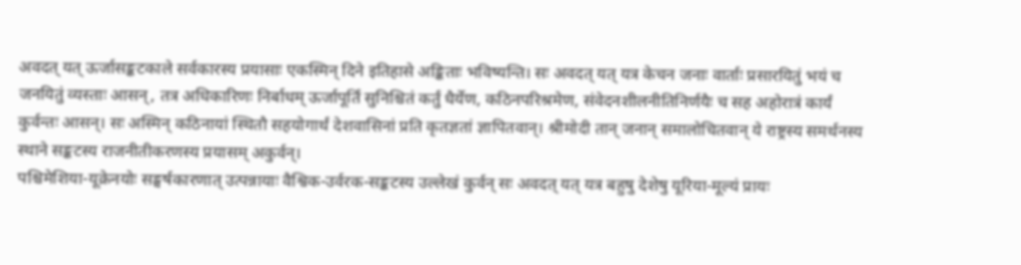अवदत् यत् ऊर्जासङ्कटकाले सर्वकारस्य प्रयासाः एकस्मिन् दिने इतिहासे अङ्किताः भविष्यन्ति। सः अवदत् यत् यत्र केचन जनाः वार्ताः प्रसारयितुं भयं च जनयितुं व्यस्ताः आसन्, तत्र अधिकारिणः निर्बाधम् ऊर्जापूर्तिं सुनिश्चितं कर्तुं धैर्येण, कठिनपरिश्रमेण, संवेदनशीलनीतिनिर्णयैः च सह अहोरात्रं कार्यं कुर्वन्तः आसन्। सः अस्मिन् कठिनायां स्थितौ सहयोगार्थं देशवासिनां प्रति कृतज्ञतां ज्ञापितवान्। श्रीमोदी तान् जनान् समालोचितवान् ये राष्ट्रस्य समर्थनस्य स्थाने सङ्कटस्य राजनीतीकरणस्य प्रयासम् अकुर्वन्।
पश्चिमेशिया-यूक्रेनयोः सङ्घर्षकारणात् उत्पन्नायाः वैश्विक-उर्वरक-सङ्कटस्य उल्लेखं कुर्वन् सः अवदत् यत् यत्र बहुषु देशेषु यूरिया-मूल्यं प्रायः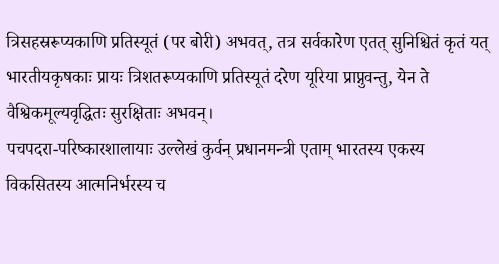त्रिसहस्ररूप्यकाणि प्रतिस्यूतं (पर बोरी) अभवत्, तत्र सर्वकारेण एतत् सुनिश्चितं कृतं यत् भारतीयकृषकाः प्रायः त्रिशतरूप्यकाणि प्रतिस्यूतं दरेण यूरिया प्राप्नुवन्तु, येन ते वैश्विकमूल्यवृद्धितः सुरक्षिताः अभवन्।
पचपदरा-परिष्कारशालायाः उल्लेखं कुर्वन् प्रधानमन्त्री एताम् भारतस्य एकस्य विकसितस्य आत्मनिर्भरस्य च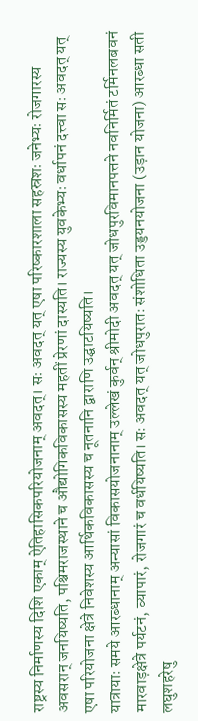राष्ट्रस्य निर्माणस्य दिशि एकाम् ऐतिहासिकपरियोजनाम् अवदत्। सः अवदत् यत् एषा परिष्कारशाला सहस्रशः जनेभ्यः रोजगारस्य अवसरान् जनयिष्यति, पश्चिमराजस्थाने च औद्योगिकविकासस्य महतीं प्रेरणां दास्यति। राज्यस्य युवकेभ्यः वर्धापनं दत्त्वा सः अवदत् यत् एषा परियोजना क्षेत्रे निवेशस्य आर्थिकविकासस्य च नूतनानि द्वाराणि उद्घाटयिष्यति।
यात्रायाः समये आरब्धानाम् अन्यासां विकासयोजनानाम् उल्लेखं कुर्वन् श्रीमोदी अवदत् यत् जोधपुरविमानपत्तने नवनिर्मितं टर्मिनलबवनं मारवाड़क्षेत्रे पर्यटनं, व्यापारं, रोजगारं च वर्धयिष्यति। सः अवदत् यत् जोधपुरातः संशोधिता उड्डयनयोजना (उड़ान योजना) आरब्धा सती लघुशहरेषु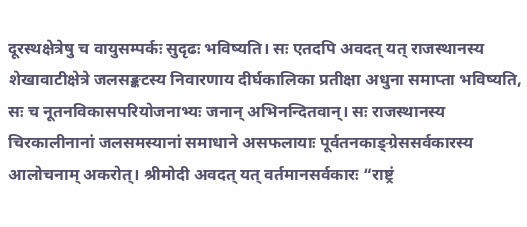दूरस्थक्षेत्रेषु च वायुसम्पर्कः सुदृढः भविष्यति। सः एतदपि अवदत् यत् राजस्थानस्य शेखावाटीक्षेत्रे जलसङ्कटस्य निवारणाय दीर्घकालिका प्रतीक्षा अधुना समाप्ता भविष्यति, सः च नूतनविकासपरियोजनाभ्यः जनान् अभिनन्दितवान्। सः राजस्थानस्य चिरकालीनानां जलसमस्यानां समाधाने असफलायाः पूर्वतनकाङ्ग्रेससर्वकारस्य आलोचनाम् अकरोत्। श्रीमोदी अवदत् यत् वर्तमानसर्वकारः “राष्ट्रं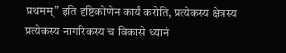प्रथमम्” इति दृष्टिकोणेन कार्यं करोति, प्रत्येकस्य क्षेत्रस्य प्रत्येकस्य नागरिकस्य च विकासे ध्यानं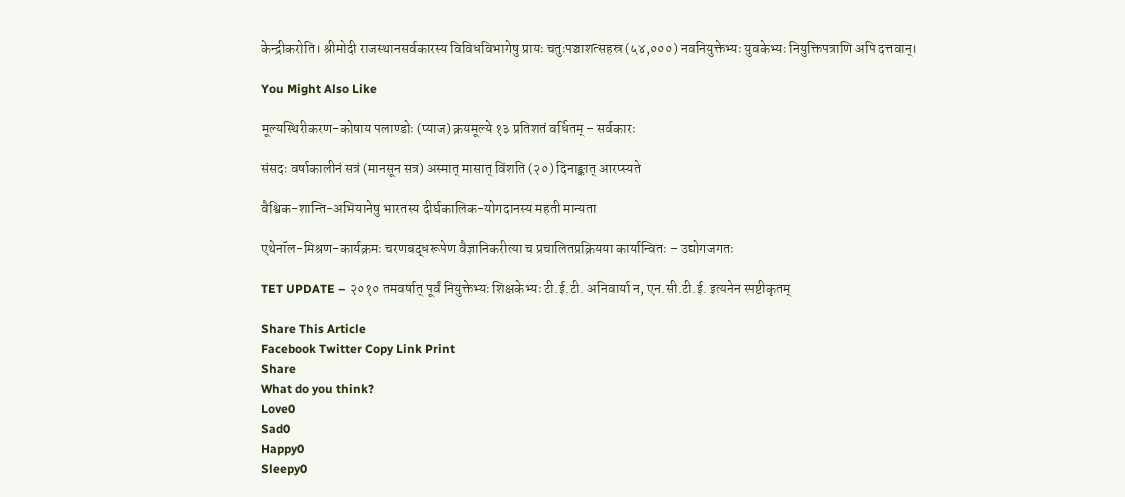केन्द्रीकरोति। श्रीमोदी राजस्थानसर्वकारस्य विविधविभागेषु प्रायः चतुःपञ्चाशत्सहस्र (५४,०००) नवनियुक्तेभ्यः युवकेभ्यः नियुक्तिपत्राणि अपि दत्तवान्।

You Might Also Like

मूल्यस्थिरीकरण-कोषाय पलाण्डोः (प्याज) क्रयमूल्ये १३ प्रतिशतं वर्धितम् – सर्वकारः

संसदः वर्षाकालीनं सत्रं (मानसून सत्र) अस्मात् मासात् विंशति (२०) दिनाङ्कात् आरप्स्यते

वैश्विक-शान्ति-अभियानेषु भारतस्य दीर्घकालिक-योगदानस्य महती मान्यता

एथेनॉल-मिश्रण-कार्यक्रमः चरणबद्धरूपेण वैज्ञानिकरीत्या च प्रचालितप्रक्रियया कार्यान्वितः – उद्योगजगतः

TET UPDATE – २०१० तमवर्षात् पूर्वं नियुक्तेभ्यः शिक्षकेभ्यः टी.ई.टी. अनिवार्या न, एन.सी.टी.ई. इत्यनेन स्पष्टीकृतम्

Share This Article
Facebook Twitter Copy Link Print
Share
What do you think?
Love0
Sad0
Happy0
Sleepy0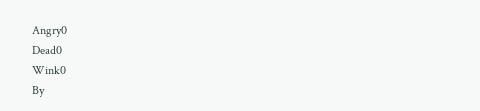Angry0
Dead0
Wink0
By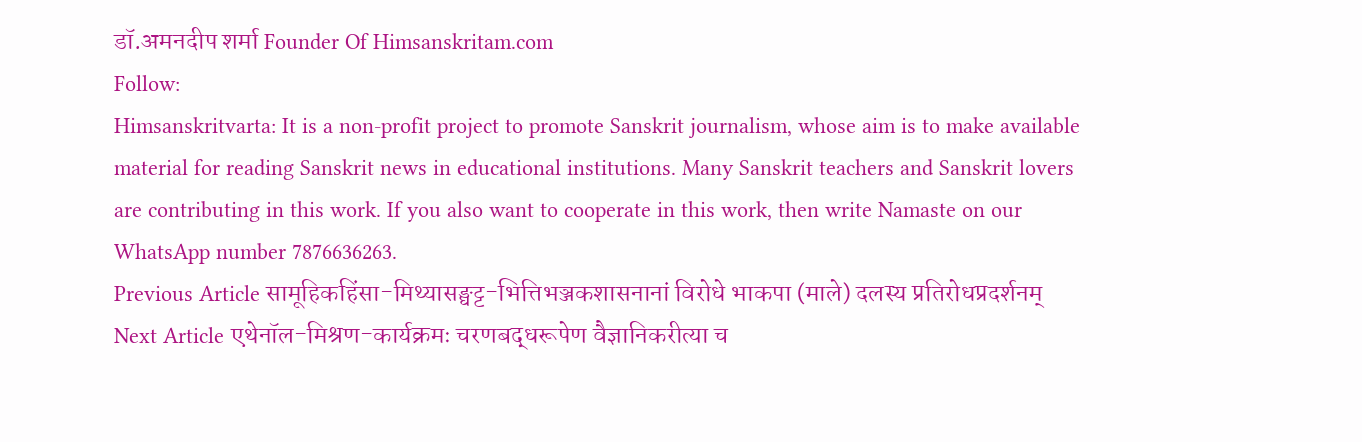डॉ.अमनदीप शर्मा Founder Of Himsanskritam.com
Follow:
Himsanskritvarta: It is a non-profit project to promote Sanskrit journalism, whose aim is to make available material for reading Sanskrit news in educational institutions. Many Sanskrit teachers and Sanskrit lovers are contributing in this work. If you also want to cooperate in this work, then write Namaste on our WhatsApp number 7876636263.
Previous Article सामूहिकहिंसा-मिथ्यासङ्घट्ट-भित्तिभञ्जकशासनानां विरोधे भाकपा (माले) दलस्य प्रतिरोधप्रदर्शनम्
Next Article एथेनॉल-मिश्रण-कार्यक्रमः चरणबद्धरूपेण वैज्ञानिकरीत्या च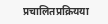प्रचालितप्रक्रियया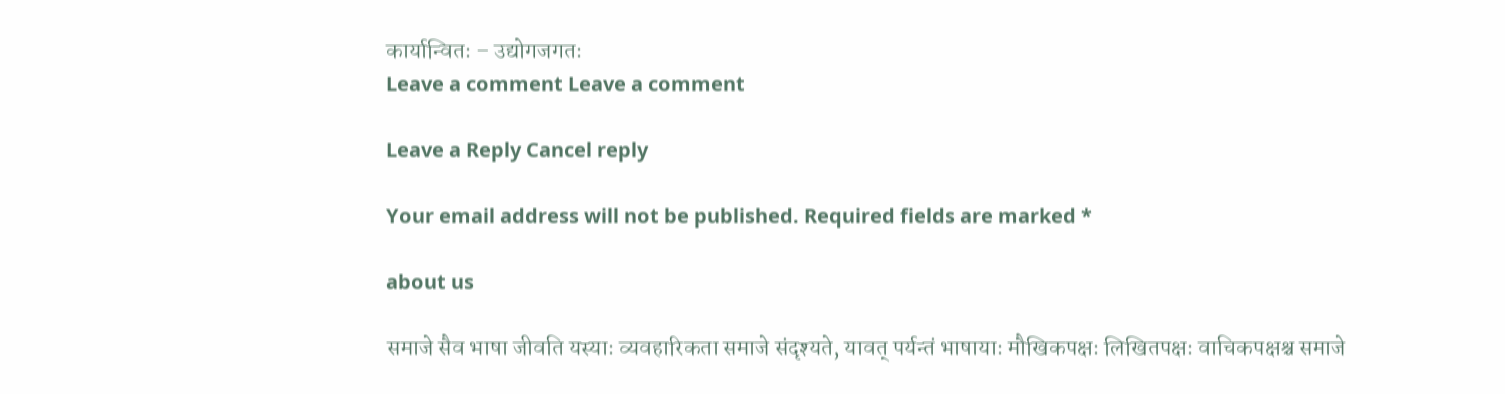कार्यान्वितः – उद्योगजगतः
Leave a comment Leave a comment

Leave a Reply Cancel reply

Your email address will not be published. Required fields are marked *

about us

समाजे सैव भाषा जीवति यस्याः व्यवहारिकता समाजे संदृश्यते, यावत् पर्यन्तं भाषायाः मौखिकपक्षः लिखितपक्षः वाचिकपक्षश्च समाजे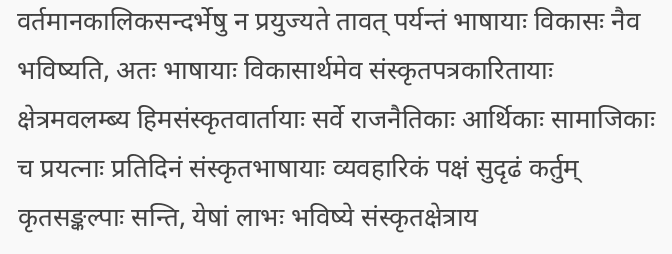वर्तमानकालिकसन्दर्भेषु न प्रयुज्यते तावत् पर्यन्तं भाषायाः विकासः नैव भविष्यति, अतः भाषायाः विकासार्थमेव संस्कृतपत्रकारितायाः क्षेत्रमवलम्ब्य हिमसंस्कृतवार्तायाः सर्वे राजनैतिकाः आर्थिकाः सामाजिकाः च प्रयत्नाः प्रतिदिनं संस्कृतभाषायाः व्यवहारिकं पक्षं सुदृढं कर्तुम् कृतसङ्कल्पाः सन्ति, येषां लाभः भविष्ये संस्कृतक्षेत्राय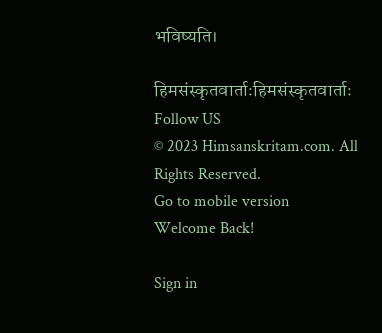भविष्यति।

हिमसंस्कृतवार्ताःहिमसंस्कृतवार्ताः
Follow US
© 2023 Himsanskritam.com. All Rights Reserved.
Go to mobile version
Welcome Back!

Sign in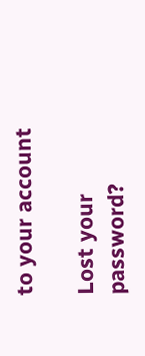to your account

Lost your password?